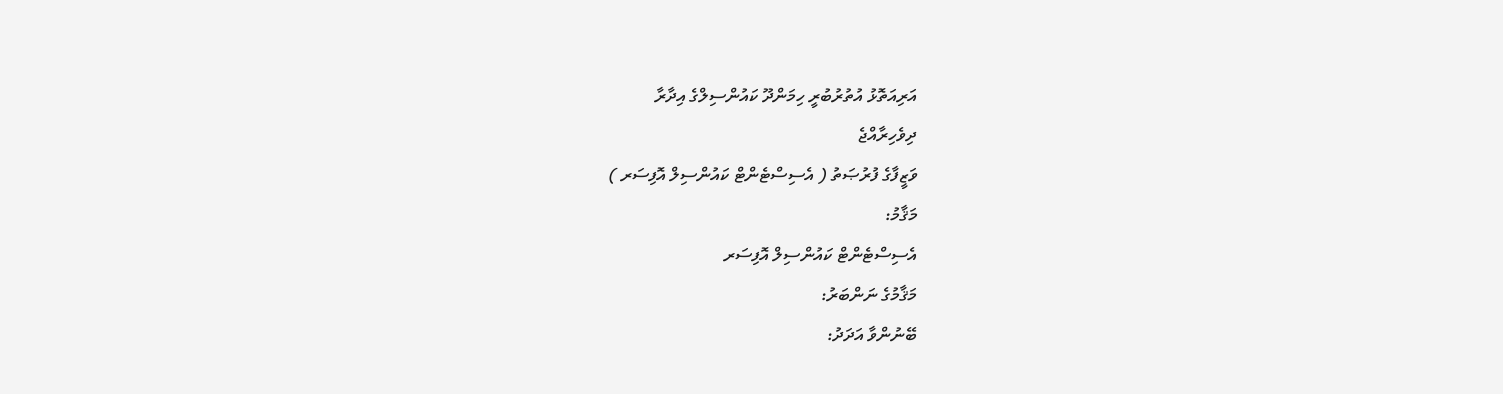އަރިއަތޮޅު އުތުރުބުރީ ހިމަންދޫ ކައުންސިލްގެ އިދާރާ
ދިވެހިރާއްޖެ
ވަޒީފާގެ ފުރުޞަތު ( އެސިސްޓެންޓް ކައުންސިލް އޮފިސަރ )
މަޤާމު:
އެސިސްޓެންޓް ކައުންސިލް އޮފިސަރ
މަޤާމުގެ ނަންބަރު:
ބޭނުންވާ އަދަދު: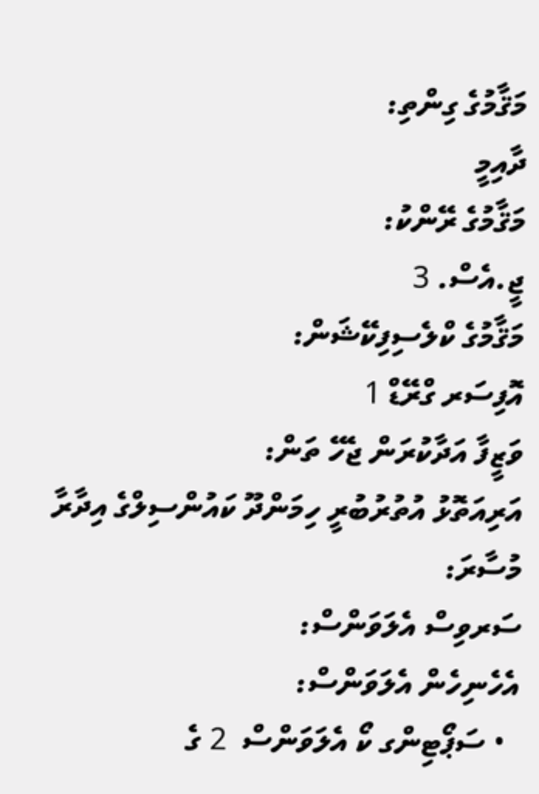މަޤާމުގެ ގިންތި:
ދާއިމީ
މަޤާމުގެ ރޭންކު:
ޖީ.އެސް. 3
މަޤާމުގެ ކްލެސިފިކޭޝަން:
އޮފިސަރ ގްރޭޑް 1
ވަޒީފާ އަދާކުރަން ޖެހޭ ތަން:
އަރިއަތޮޅު އުތުރުބުރީ ހިމަންދޫ ކައުންސިލްގެ އިދާރާ
މުސާރަ:
ސަރވިސް އެލަވަންސް:
އެހެނިހެން އެލަވަންސް:
  • ސަޕޯޓިންގ ކޯ އެލަވަންސް  2 ގެ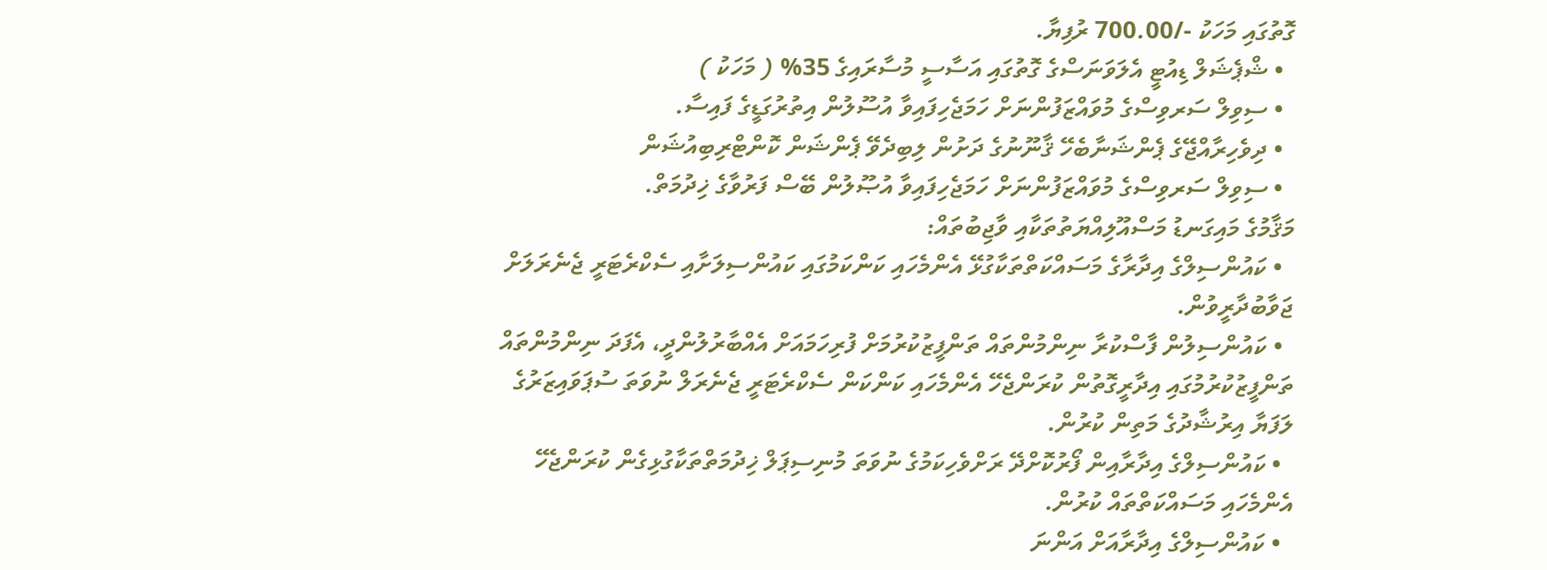ގޮތުގައި މަހަކު -/700.00 ރުފިޔާ.
  • ޝްޕެޝަލް ޑިއުޓީ އެލަވަނަސްގެ ގޮތުގައި އަސާސީ މުސާރައިގެ 35% ( މަހަކު )
  • ސިވިލް ސަރވިސްގެ މުވައްޒަފުންނަށް ހަމަޖެހިފައިވާ އުސޫލުން އިތުރުގަޑީގެ ފައިސާ.
  • ދިވެހިރާއްޖޭގެ ޕެންޝަނާބެހޭ ޤާނޫނުގެ ދަށުން ލިބިދެވޭ ޕެންޝަން ކޮންޓްރިބިއުޝަން
  • ސިވިލް ސަރވިސްގެ މުވައްޒަފުންނަށް ހަމަޖެހިފައިވާ އުޞޫލުން ބޭސް ފަރުވާގެ ޚިދުމަތް.
މަޤާމުގެ މައިގަނޑު މަސްއޫލިއްޔަތުތަކާއި ވާޖިބުތައް:
  • ކައުންސިލްގެ އިދާރާގެ މަސައްކަތްތަކާގުޅޭ އެންމެހައި ކަންކަމުގައި ކައުންސިލަށާއި ސެކްރެޓަރީ ޖެނެރަލަށް ޖަވާބުދާރީވުން.
  • ކައުންސިލުން ފާސްކުރާ ނިންމުންތައް ތަންފީޒުކުރުމަށް ފުރިހަމައަށް އެއްބާރުލުންދީ، އެފަދަ ނިންމުންތައް ތަންފީޒުކުރުމުގައި އިދާރީގޮތުން ކުރަންޖެހޭ އެންމެހައި ކަންކަން ސެކްރެޓަރީ ޖެނެރަލް ނުވަތަ ސުޕަވައިޒަރުގެ ލަފަޔާ އިރުޝާދުގެ މަތިން ކުރުން.
  • ކައުންސިލްގެ އިދާރާއިން ފޯރުކޮށްދޭ ރަށްވެހިކަމުގެ ނުވަތަ މުނިސިޕަލް ޚިދުމަތްތަކާގުޅިގެން ކުރަންޖެހޭ އެންމެހައި މަސައްކަތްތައް ކުރުން.
  • ކައުންސިލްގެ އިދާރާއަށް އަންނަ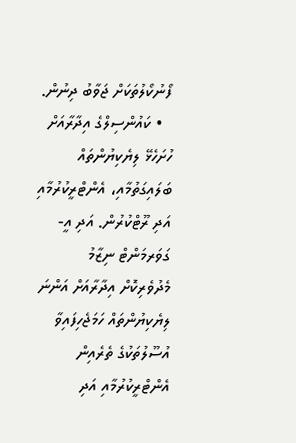ފޯނުކޯލުތަކަށް ޖަވާބު ދިނުން.
  • ކައުންސިލްގެ އިދާރާއަށް ހުށަހެޅޭ ލިޔެކިޔުންތައް ބަލައިގަތުމާއި، އެންޓްރީކުރުމާއި އަދި ރޫޓްކުރުން. އަދި އީ-ގަވަރމަންޓް ނިޒާމު މެދުވެރިކޮށް އިދާރާއަށް އަންނަ ލިޔެކިޔުންތައް ހަމަޖެހިފައިވާ އުސޫލުތަކުގެ ތެރެއިން އެންޓްރީކުރުމާއި އަދި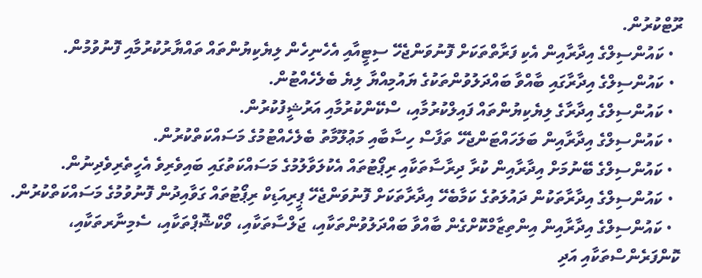ރޫޓްކުރުން.
  • ކައުންސިލްގެ އިދާރާއިން އެކި ފަރާތްތަކަށް ފޮނުވަންޖެހޭ ސިޓީއާއި އެހެނިހެން ލިޔެކިޔުންތައް ތައްޔާރުކުރުމާއި ފޮނުވުމުން.
  • ކައުންސިލްގެ އިދާރާގައި ބާއްވާ ބައްދަލުވުންތަކުގެ ޔައުމިއްޔާ ލިޔެ ބެލެހެއްޓުން.
  • ކައުންސިލްގެ އިދާރާގެ ލިޔެކިޔުންތައް ފައިލްކުރުމާއި، ސްކޭންކުރުމާއި އަރުޝީފުކުރުން.
  • ކައުންސިލްގެ އިދާރާއިން ބަލަހައްޓަންޖެހޭ ތަފާސް ހިސާބާއި މަޢުލޫމާތު ބެލެހެއްޓުމުގެ މަސައްކަތްކުރުން.
  • ކައުންސިލްގެ ބޭނުމަށް އިދާރާއިން ކުރާ ދިރާސާތަކާއި ރިޕޯޓުތައް އެކުލަވާލުމުގެ މަސައްކަތުގައި ބައިވެރިވެ އެހީތެރިވެދިނުން.
  • ކައުންސިލްގެ އިދާރާތަކުން ދައުލަތުގެ ކަމާބެހޭ އިދާރާތަކަށް ފޮނުވަންޖެހޭ ޕީރިއަޑިކް ރިޕޯޓުތައް ގަވާއިދުން ފޮނުވުމުގެ މަސައްކަތްކުރުން.
  • ކައުންސިލްގެ އިދާރާއިން އިންތިޒާމްކޮށްގެން ބާއްވާ ބައްދަލުވުންތަކާއި، ޖަލްސާތަކާއި، ވޯކްޝޮޕްތަކާއި، ސެމިނާރތަކާއި، ކޮންފަރެންސްތަކާއި އަދި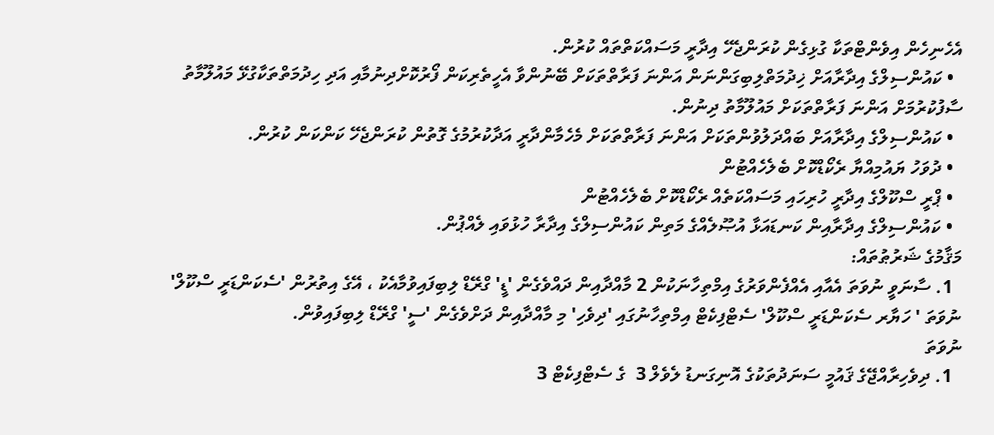އެހެނިހެން އިވެންޓްތަކާ ގުޅިގެން ކުރަންޖެހޭ އިދާރީ މަސައްކަތްތައް ކުރުން.
  • ކައުންސިލްގެ އިދާރާއަށް ޚިދުމަތްލިބިގަންނަން އަންނަ ފަރާތްތަކަށް ބޭނުންވާ އެހީތެރިކަން ފޯރުކޮށްދިނުމާއި އަދި ހިދުމަތްތަކާގުޅޭ މައުލޫމާތު ސާފުކުރުމަށް އަންނަ ފަރާތްތަކަށް މައުލޫމާތު ދިނުން.
  • ކައުންސިލްގެ އިދާރާއަށް ބައްދަލުވުންތަކަށް އަންނަ ފަރާތްތަކަށް މެހެމާންދާރީ އަދާކުރުމުގެ ގޮތުން ކުރަންޖެހޭ ކަންކަން ކުރުން.
  • ދުވަހު ޔައުމިއްޔާ ރެކޯޑްކޮށް ބެލެހެއްޓުން
  • ޕްރީ ސްކޫލްގެ އިދާރީ ހުރިހައި މަސައްކަތެއް ރެކޯޑްކޮށް ބެލެހެއްޓުން
  • ކައުންސިލްގެ އިދާރާއިން ކަނޑައަޅާ އުޞޫލެއްގެ މަތިން ކައުންސިލްގެ އިދާރާ ހުޅުވައި ލެއްޕުން.
މަޤާމުގެ ޝަރުޠުތައް:
  1. ސާނަވީ ނުވަތަ އެއާއި އެއްފެންވަރުގެ އިމްތިހާނަކުން 2 މާއްދާއިން ދައްވެގެން 'ޑީ' ގްރޭޑް ލިބިފައިވުމާއެކު ، އޭގެ އިތުރުން 'ސެކަންޑަރީ ސްކޫލް' ނުވަތަ ' ހަޔާރ ސެކަންޑަރީ ސްކޫލް' ސެޓްފިކެޓް އިމްތިހާނުގައި 'ދިވެހި' މި މާއްދާއިން ދަށްވެގެން 'ސީ' ގްރޭޑް ލިބިފައިވުން.
ނުވަތަ
  1. ދިވެހިރާއްޖޭގެ ޤައުމީ ސަނަދުތަކުގެ އޮނިގަނޑު ލެވެލް 3  ގެ ސެޓްފިކެޓް 3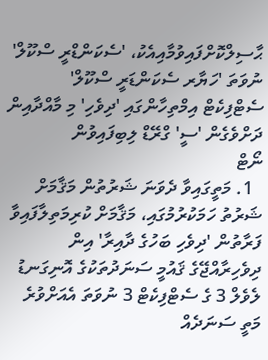ޙާސިލްކޮށްފައިވުމާއިއެކު، 'ސެކަންޑްރީ ސްކޫލް' ނުވަތަ 'ހަޔާރ ސެކަންޑަރީ ސްކޫލް' ސެޓްފިކެޓް އިމްތިހާންގައި 'ދިވެހި' މި މާއްދާއިން ދަށްވެގެން 'ސީ' ގްރޭޑް ލިބިފައިވުން
ނޯޓް
  1. މަތީގައިވާ ދެވަނަ ޝަރުތުން މަޤާމަށް ޝަރުތު ހަމަކުރުމުގައި، މަޤާމަށް ކުރިމަތިލާފައިވާ ފަރާތުން 'ދިވެހި ބަހުގެ ދާއިރާ' އިން ދިވެހިރާއްޖޭގެ ޤައުމީ ސަނަދުތަކުގެ އޮނިގަނޑު ލެވެލް 3 ގެ ސެޓްފިކެޓް 3 ނުވަތަ އެއަށްވުރެ މަތީ ސަނަދެއް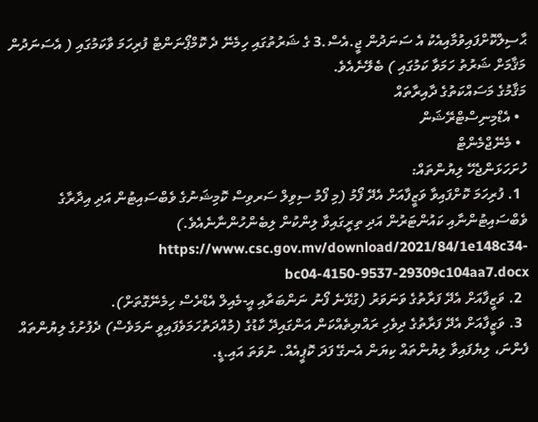ޙާސިލްކޮށްފައިވުމާއިއެކު އެ ސަނަދުން ޖީ.އެސް.3 ގެ ޝަރުތުގައި ހިމެނޭ ދެ ކޮމްޕޯނަންޓް ފުރިހަމަ ވާކަމުގައި ( އެސަނަދުން މަޤާމަށް ޝަރުތު ހަމަވާ ކަމުގައި ) ބެލޭނެއެވެ.
މަޤާމުގެ މަސައްކަތުގެ ދާއިރާތައް
  • އެޑްމިނިސްޓްރޭޝަން
  • މެނޭޖްމެންޓް
ހުށަހަޅަންޖެހޭ ލިޔުންތައް:
  1. ފުރިހަމަ ކޮށްފައިވާ ވަޒީފާއަށް އެދޭ ފޯމު (މި ފޯމު ސިވިލް ސަރވިސް ކޮމިޝަނުގެ ވެބްސައިޓުން އަދި އިދާރާގެ ވެބްސައިޓުންނާއި ކައުންޓަރުން އަދި ތިރީގައިވާ ލިންކުން ލިބެންހުންނާނެއެވެ.)  https://www.csc.gov.mv/download/2021/84/1e148c34-bc04-4150-9537-29309c104aa7.docx
  2. ވަޒީފާއަށް އެދޭ ފަރާތުގެ ވަނަވަރު (ގުޅޭނެ ފޯނު ނަންބަރާއި އީ-މެއިލް އެޑްރެސް ހިމެނޭގޮތަށް).
  3. ވަޒީފާއަށް އެދޭ ފަރާތުގެ ދިވެހި ރައްޔިތެއްކަން އަންގައިދޭ ކާޑުގެ (މުއްދަތުހަމަވެފައިވީ ނަމަވެސް) ދެފުށުގެ ލިޔުންތައް ފެންނަ، ލިޔެފައިވާ ލިޔުންތައް ކިޔަން އެނގޭ ފަދަ ކޮޕީއެއް. ނުވަތަ އައި.ޑީ.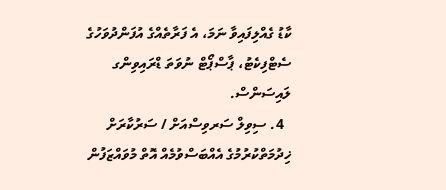ކާޑު ގެއްލިފައިވާ ނަމަ، އެ ފަރާތެއްގެ އުފަންދުވަހުގެ ސެޓްފިކެޓު، ޕާސްޕޯޓް ނުވަތަ ޑްރައިވިންގ ލައިސަންސް.
  4. ސިވިލް ސަރވިސްއަށް / ސަރުކާރަށް ޚިދުމަތްކުރުމުގެ އެއްބަސްވުމެއް އޮތް މުވައްޒަފުން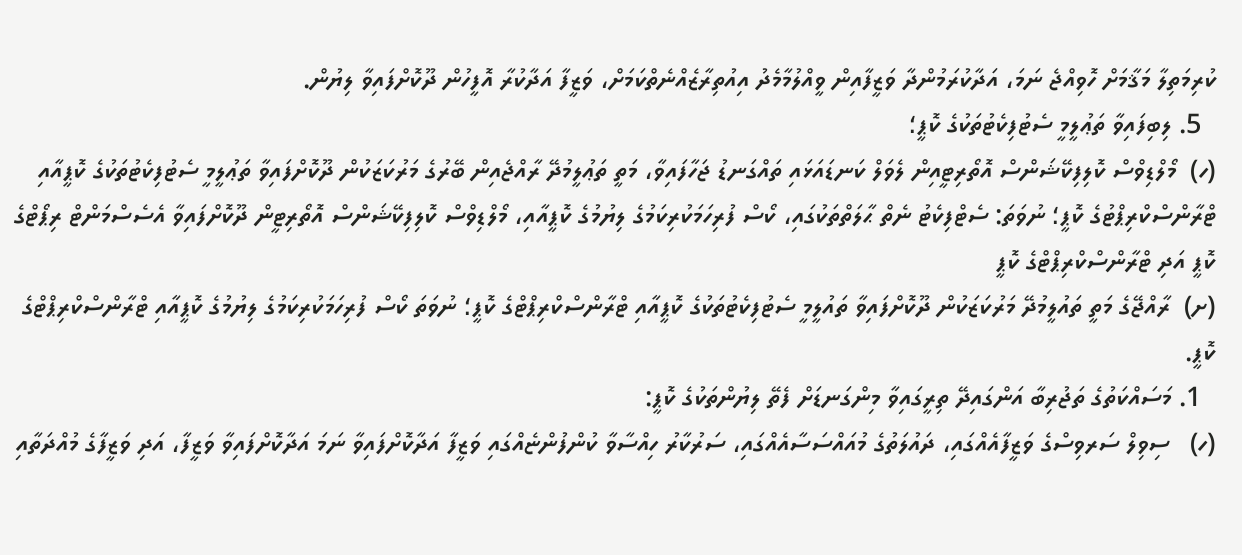ކުރިމަތިލާ މަޤާމަށް ހޮވިއްޖެ ނަމަ، އަދާކުރަމުންދާ ވަޒީފާއިން ވީއްލުމާމެދު އިއުތިރާޒެއްނެތްކަމަށް، ވަޒީފާ އަދާކުރާ އޮފީހުން ދޫކޮށްފައިވާ ލިޔުން.
  5. ލިބިފައިވާ ތަޢުލީމީ ސެޓުފިކެޓުތަކުގެ ކޮޕީ؛
(ހ)  މޯލްޑިވްސް ކޮލިފިކޭޝަންސް އޮތޯރިޓީއިން ލެވަލް ކަނޑައަޅައި ތައްގަނޑު ޖަހާފައިވާ، މަތީ ތަޢުލީމުދޭ ރާއްޖެއިން ބޭރުގެ މަރުކަޒަކުން ދޫކޮށްފައިވާ ތަޢުލީމީ ސެޓުފިކެޓުތަކުގެ ކޮޕީއާއި ޓްރާންސްކްރިޕްޓުގެ ކޮޕީ؛ ނުވަތަ: ސެޓްފިކެޓު ނެތް ޙާލަތްތަކުގައި، ކޯސް ފުރިހަމަކުރިކަމުގެ ލިޔުމުގެ ކޮޕީއާއި، މޯލްޑިވްސް ކޮލިފިކޭޝަންސް އޮތޯރިޓީން ދޫކޮށްފައިވާ އެސެސްމަންޓް ރިޕޯޓްގެ ކޮޕީ އަދި ޓްރާންސްކްރިޕްޓްގެ ކޮޕީ
(ށ)  ރާއްޖޭގެ މަތީ ތައުލީމުދޭ މަރުކަޒަކުން ދޫކޮށްފައިވާ ތައުލީމީ ސެޓުފިކެޓުތަކުގެ ކޮޕީއާއި ޓްރާންސްކްރިޕްޓްގެ ކޮޕީ؛ ނުވަތަ ކޯސް ފުރިހަމަކުރިކަމުގެ ލިޔުމުގެ ކޮޕީއާއި ޓްރާންސްކްރިޕްޓްގެ ކޮޕީ.
  1. މަސައްކަތުގެ ތަޖުރިބާ އަންގައިދޭ ތިރީގައިވާ މިންގަނޑަށް ފެތޭ ލިޔުންތަކުގެ ކޮޕީ:
(ހ)   ސިވިލް ސަރވިސްގެ ވަޒީފާއެއްގައި، ދައުލަތުގެ މުއައްސަސާއެއްގައި، ސަރުކާރު ހިއްސާވާ ކުންފުންޏެއްގައި ވަޒީފާ އަދާކޮށްފައިވާ ނަމަ އަދާކޮށްފައިވާ ވަޒީފާ، އަދި ވަޒީފާގެ މުއްދަތާއި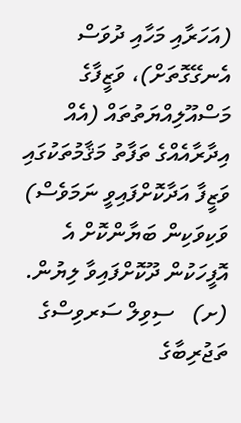(އަހަރާއި މަހާއި ދުވަސް އެނގޭގޮތަށް)، ވަޒީފާގެ މަސްއޫލިއްޔަތުތައް (އެއް އިދާރާއެއްގެ ތަފާތު މަޤާމުތަކުގައި ވަޒީފާ އަދާކޮށްފައިވީ ނަމަވެސް) ވަކިވަކިން ބަޔާންކޮށް އެ އޮފީހަކުން ދޫކޮށްފައިވާ ލިޔުން.
(ށ)   ސިވިލް ސަރވިސްގެ ތަޖުރިބާގެ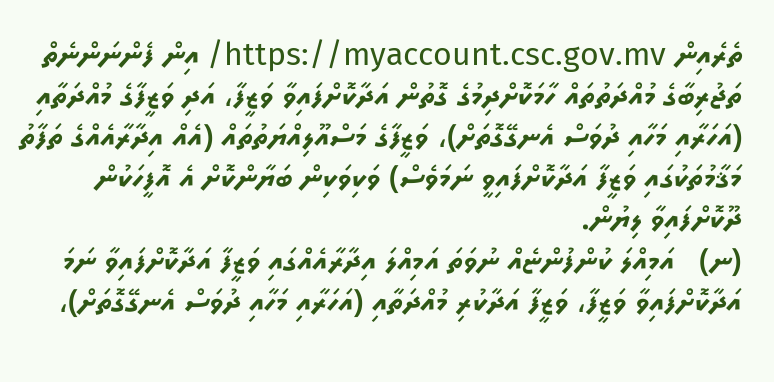ތެރެއިން https://myaccount.csc.gov.mv/ އިން ފެންނަންނެތް ތަޖުރިބާގެ މުއްދަތުތައް ހާމަކޮށްދިމުގެ ގޮތުން އަދާކޮށްފައިވާ ވަޒީފާ، އަދި ވަޒީފާގެ މުއްދަތާއި (އަހަރާއި މަހާއި ދުވަސް އެނގޭގޮތަށް)، ވަޒީފާގެ މަސްއޫލިއްޔަތުތައް (އެއް އިދާރާއެއްގެ ތަފާތު މަޤާމުތަކުގައި ވަޒީފާ އަދާކޮށްފައިވީ ނަމަވެސް) ވަކިވަކިން ބަޔާންކޮށް އެ އޮފީހަކުން ދޫކޮށްފައިވާ ލިޔުން.
(ނ)   އަމިއްލަ ކުންފުންޏެއް ނުވަތަ އަމިއްލަ އިދާރާއެއްގައި ވަޒީފާ އަދާކޮށްފައިވާ ނަމަ އަދާކޮށްފައިވާ ވަޒީފާ، ވަޒީފާ އަދާކުރި މުއްދަތާއި (އަހަރާއި މަހާއި ދުވަސް އެނގޭގޮތަށް)،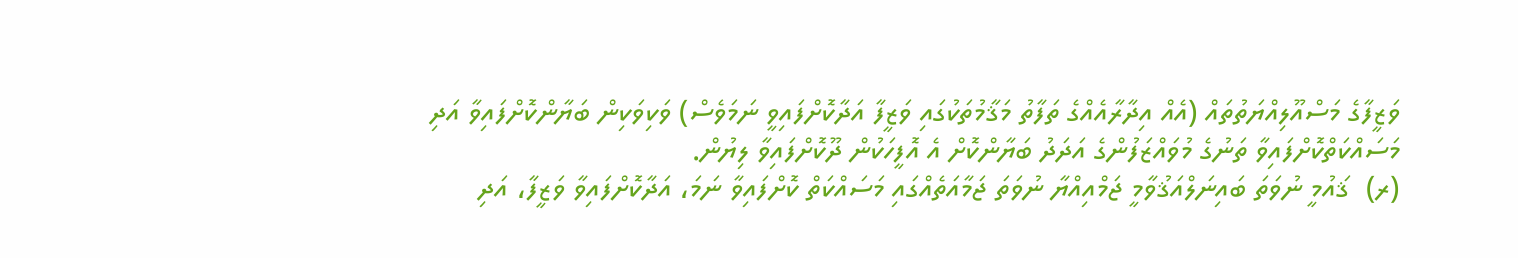ވަޒީފާގެ މަސްއޫލިއްޔަތުތައް (އެއް އިދާރާއެއްގެ ތަފާތު މަޤާމުތަކުގައި ވަޒީފާ އަދާކޮށްފައިވީ ނަމަވެސް) ވަކިވަކިން ބަޔާންކޮށްފައިވާ އަދި މަސައްކަތްކޮށްފައިވާ ތަނުގެ މުވައްޒަފުންގެ އަދަދު ބަޔާންކޮށް އެ އޮފީހަކުން ދޫކޮށްފައިވާ ލިޔުން.
(ރ)  ޤައުމީ ނުވަތަ ބައިނަލްއަޤުވާމީ ޖަމްއިއްޔާ ނުވަތަ ޖަމާއަތެއްގައި މަސައްކަތް ކޮށްފައިވާ ނަމަ، އަދާކޮށްފައިވާ ވަޒީފާ، އަދި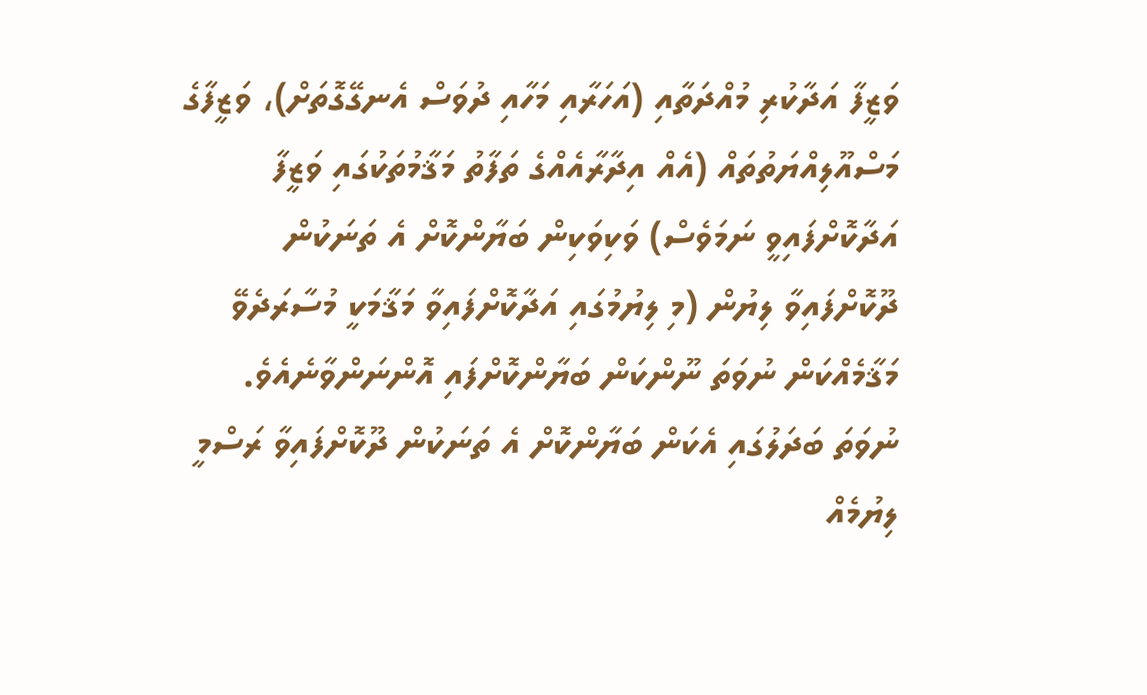ވަޒީފާ އަދާކުރި މުއްދަތާއި (އަހަރާއި މަހާއި ދުވަސް އެނގޭގޮތަށް)، ވަޒީފާގެ މަސްއޫލިއްޔަތުތައް (އެއް އިދާރާއެއްގެ ތަފާތު މަޤާމުތަކުގައި ވަޒީފާ އަދާކޮށްފައިވީ ނަމަވެސް) ވަކިވަކިން ބަޔާންކޮށް އެ ތަނަކުން ދޫކޮށްފައިވާ ލިޔުން (މި ލިޔުމުގައި އަދާކޮށްފައިވާ މަޤާމަކީ މުސާރަދެވޭ މަޤާމެއްކަން ނުވަތަ ނޫންކަން ބަޔާންކޮށްފައި އޮންނަންވާނެއެވެ. ނުވަތަ ބަދަލުގައި އެކަން ބަޔާންކޮށް އެ ތަނަކުން ދޫކޮށްފައިވާ ރަސްމީ ލިޔުމެއް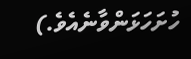ހުށަހަޅަންވާނެއެވެ.)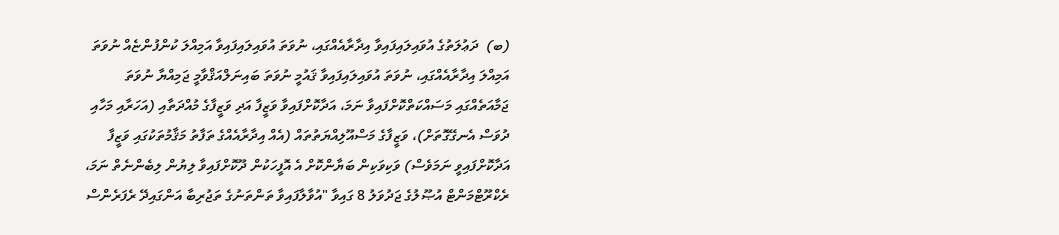(ބ)  ދަޢުލަތުގެ އުވައިލައިފައިވާ އިދާރާއެއްގައި، ނުވަތަ އުވައިލައިފައިވާ އަމިއްލަ ކުންފުންޏެއް ނުވަތަ އަމިއްލަ އިދާރާއެއްގައި، ނުވަތަ އުވައިލައިފައިވާ ޤައުމީ ނުވަތަ ބައިނަލްއަޤްވާމީ ޖަމިއްޔާ ނުވަތަ ޖަމާއަތެއްގައި މަސައްކަތްކޮށްފައިވާ ނަމަ، އަދާކޮށްފައިވާ ވަޒީފާ އަދި ވަޒީފާގެ މުއްދަތާއި (އަހަރާއި މަހާއި ދުވަސް އެނގޭގޮތަށް)، ވަޒީފާގެ މަސްއޫލިއްޔަތުތައް (އެއް އިދާރާއެއްގެ ތަފާތު މަޤާމުތަކުގައި ވަޒީފާ އަދާކޮށްފައިވީ ނަމަވެސް) ވަކިވަކިން ބަޔާންކޮށް އެ އޮފީހަކުން ދޫކޮށްފައިވާ ލިޔުން ލިބެންނެތް ނަމަ، ރެކްރޫޓްމަންޓް އުޞޫލުގެ ޖަދުވަލު 8 ގައިވާ "އުވާލާފައިވާ ތަންތަނުގެ ތަޖުރިބާ އަންގައިދޭ ރެފަރެންސް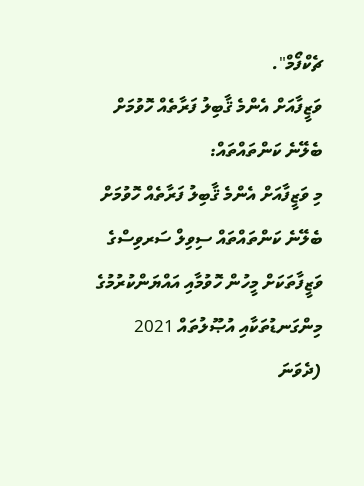ޗެކްފޯމް".
ވަޒީފާއަށް އެންމެ ޤާބިލު ފަރާތެއް ހޮވުމަށް ބެލޭނެ ކަންތައްތައް:
މި ވަޒީފާއަށް އެންމެ ޤާބިލު ފަރާތެއް ހޮވުމަށް ބެލޭނެ ކަންތައްތައް ސިވިލް ސަރވިސްގެ ވަޒީފާތަކަށް މީހުން ހޮވުމާއި އައްޔަންކުރުމުގެ މިންގަނޑުތަކާއި އުޞޫލުތައް 2021 (ދެވަނަ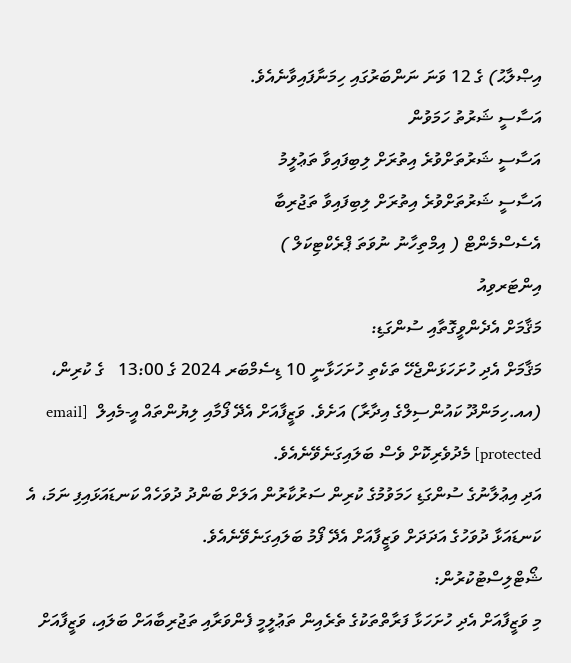އިޞްލާޙު) ގެ 12 ވަނަ ނަންބަރުގައި ހިމަނާފައިވާނެއެވެ.
އަސާސީ ޝަރުތު ހަމަވުން
އަސާސީ ޝަރުތަށްވުރެ އިތުރަށް ލިބިފައިވާ ތަޢުލީމު
އަސާސީ ޝަރުތަށްވުރެ އިތުރަށް ލިބިފައިވާ ތަޖުރިބާ
އެސެސްމެންޓް ( އިމްތިހާނު ނުވަތަ ޕްރެކްޓިކަލް )
އިންޓަރވިއު
މަޤާމަށް އެދެންވީގޮތާއި ސުންގަޑި:
މަޤާމަށް އެދި ހުށަހަޅަންޖެހޭ ތަކެތި ހުށަހަޅާނީ 10 ޑިސެމްބަރ 2024 ގެ 13:00   ގެ ކުރިން، (އއ.ހިމަންދޫ ކައުންސިލްގެ އިދާރާ) އަށެވެ. ވަޒީފާއަށް އެދޭ ފޯމާއި ލިޔުންތައް އީ-މެއިލް  [email protected] މެދުވެރިކޮށް ވެސް ބަލައިގަނެވޭނެއެވެ.
އަދި އިޢުލާނުގެ ސުންގަޑި ހަމަވުމުގެ ކުރިން ސަރުކާރުން އަލަށް ބަންދު ދުވަހެއް ކަނޑައަޅައިފި ނަމަ، އެ ކަނޑައަޅާ ދުވަހުގެ އަދަދަށް ވަޒީފާއަށް އެދޭ ފޯމު ބަލައިގަނެވޭނެއެވެ.
ޝޯޓްލިސްޓުކުރުން:
މި ވަޒީފާއަށް އެދި ހުށަހަޅާ ފަރާތްތަކުގެ ތެރެއިން ތަޢުލީމީ ފެންވަރާއި ތަޖުރިބާއަށް ބަލައި، ވަޒީފާއަށް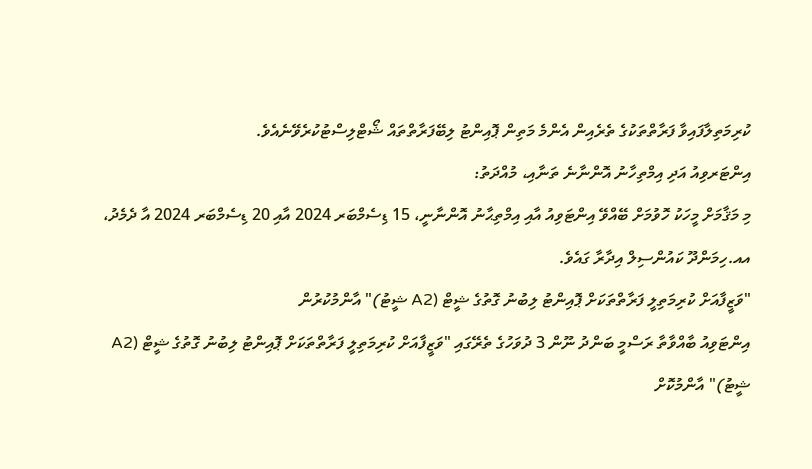ކުރިމަތިލާފައިވާ ފަރާތްތަކުގެ ތެރެއިން އެންމެ މަތިން ޕޮއިންޓު ލިބޭފަރާތްތައް ޝޯޓްލިސްޓުކުރެވޭނެއެވެ.
އިންޓަރވިއު އަދި އިމްތިހާނު އޮންނާނެ ތަނާއި، މުއްދަތު:
މި މަޤާމަށް މީހަކު ހޮވުމަށް ބޭއްވޭ އިންޓަވިއު އާއި އިމްތިޙާނު އޮންނާނީ، 15 ޑިސެމްބަރ 2024 އާއި 20 ޑިސެމްބަރ 2024 އާ ދެމެދު، އއ.ހިމަންދޫ ކައުންސިލް އިދާރާ ގައެވެ.
"ވަޒީފާއަށް ކުރިމަތިލީ ފަރާތްތަކަށް ޕޮއިންޓު ލިބުނު ގޮތުގެ ޝީޓް (A2 ޝީޓު)" އާންމުކުރުން
އިންޓަވިއު ބާއްވާތާ ރަސްމީ ބަންދު ނޫން 3 ދުވަހުގެ ތެރޭގައި "ވަޒީފާއަށް ކުރިމަތިލީ ފަރާތްތަކަށް ޕޮއިންޓު ލިބުނު ގޮތުގެ ޝީޓް (A2 ޝީޓު)" އާންމުކޮށް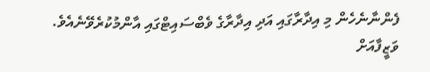ފެންނާނެހެން މި އިދާރާގައި އަދި އިދާރާގެ ވެބްސައިޓްގައި އާންމުކުރެވޭނެއެވެ. ވަޒީފާއަށް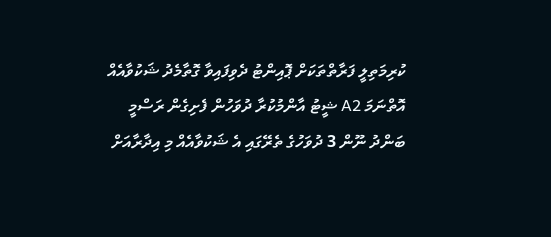ކުރިމަތިލީ ފަރާތްތަކަށް ޕޮއިންޓު ދެވިފައިވާ ގޮތާމެދު ޝަކުވާއެއް އޮތްނަމަ A2 ޝީޓު އާންމުކުރާ ދުވަހުން ފެށިގެން ރަސްމީ ބަންދު ނޫން 3 ދުވަހުގެ ތެރޭގައި އެ ޝަކުވާއެއް މި އިދާރާއަށް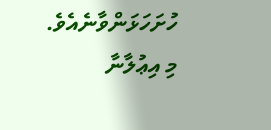ހުށަހަޅަންވާނެއެވެ.
މި އިޢުލާނާ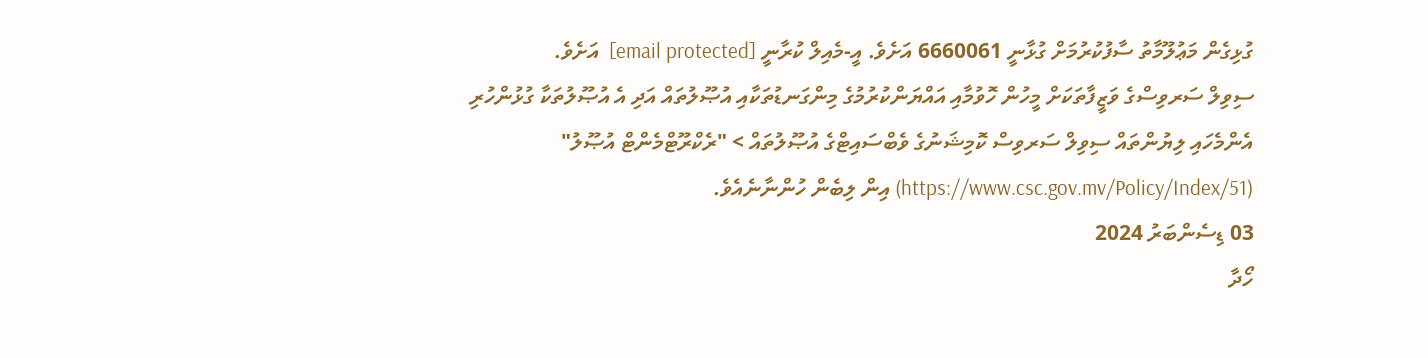ގުޅިގެން މަޢުލޫމާތު ސާފުކުރުމަށް ގުޅާނީ 6660061 އަށެވެ. އީ-މެއިލް ކުރާނީ [email protected]  އަށެވެ.
ސިވިލް ސަރވިސްގެ ވަޒީފާތަކަށް މީހުން ހޮވުމާއި އައްޔަންކުރުމުގެ މިންގަނޑުތަކާއި އުޞޫލުތައް އަދި އެ އުޞޫލުތަކާ ގުޅުންހުރި އެންމެހައި ލިޔުންތައް ސިވިލް ސަރވިސް ކޮމިޝަނުގެ ވެބްސައިޓްގެ އުޞޫލުތައް > "ރެކްރޫޓްމެންޓް އުޞޫލު" (https://www.csc.gov.mv/Policy/Index/51) އިން ލިބެން ހުންނާނެއެވެ.
03 ޑިސެންބަރު 2024
ހޯދާ